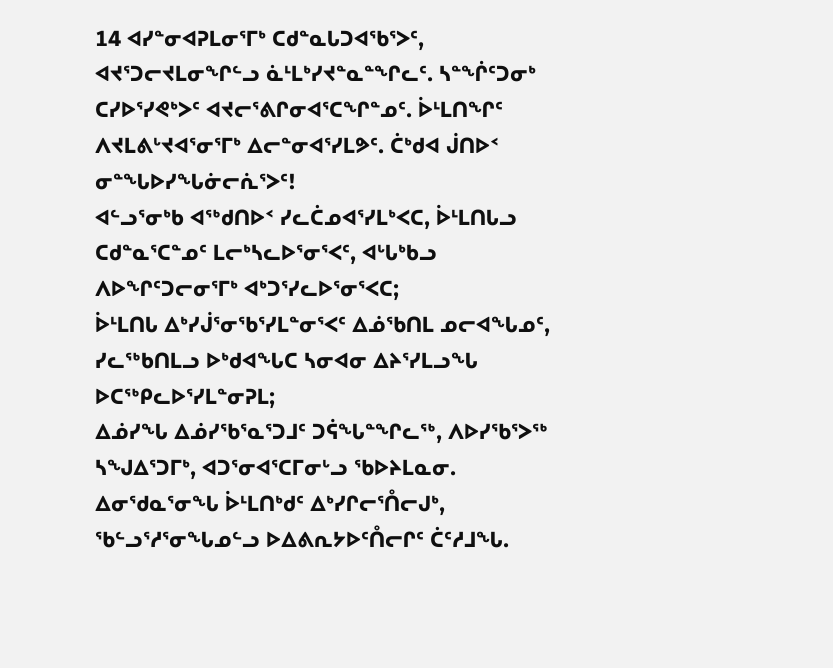14 ᐊᓯᓐᓂᐊᕈᒪᓂᕐᒥᒃ ᑕᑯᓐᓇᒐᑐᐊᖃᕐᐳᑦ, ᐊᔪᕐᑐᓕᔪᒪᓂᖏᓪᓗ ᓈᒻᒪᒃᓯᔪᓐᓇᓐᖏᓚᑦ. ᓴᓐᖐᑦᑐᓂᒃ ᑕᓯᐅᕐᓯᕙᒃᐳᑦ ᐊᔪᓕᕐᕕᒋᓂᐊᕐᑕᖏᓐᓄᑦ. ᐆᒻᒪᑎᖏᑦ ᐱᔪᒪᕕᒡᔪᐊᕐᓂᕐᒥᒃ ᐃᓕᓐᓂᐊᕐᓯᒪᕗᑦ. ᑖᒃᑯᐊ ᒎᑎᐅᑉ ᓂᓐᖓᐅᓯᖓᓃᓕᕇᕐᐳᑦ!
ᐊᓪᓗᕐᓂᒃᑲ ᐊᖅᑯᑎᐅᑉ ᓯᓚᑖᓄᐊᕐᓯᒪᒃᐸᑕ, ᐆᒻᒪᑎᒐᓗ ᑕᑯᓐᓇᕐᑕᓐᓄᑦ ᒪᓕᒃᓴᓚᐅᕐᓂᕐᐸᑦ, ᐊᒡᒐᒃᑲᓗ ᐱᐅᖏᑦᑐᓕᓂᕐᒥᒃ ᐊᒃᑐᕐᓯᓚᐅᕐᓂᕐᐸᑕ;
ᐆᒻᒪᑎᒐ ᐃᒃᓯᒎᕐᓂᖃᕐᓯᒪᓐᓂᕐᐸᑦ ᐃᓅᖃᑎᒪ ᓄᓕᐊᖓᓄᑦ, ᓯᓚᖅᑲᑎᒪᓗ ᐅᒃᑯᐊᖓᑕ ᓴᓂᐊᓂ ᐃᔨᕐᓯᒪᓗᖓ ᐅᑕᖅᑭᓚᐅᕐᓯᒪᓐᓂᕈᒪ;
ᐃᓅᓯᖓ ᐃᓅᓯᖃᕐᓇᕐᑐᒧᑦ ᑐᕌᖓᓐᖏᓚᖅ, ᐱᐅᓯᖃᕐᐳᖅ ᓴᖑᐃᕐᑐᒥᒃ, ᐊᑐᕐᓂᐊᕐᑕᒥᓂᒡᓗ ᖃᐅᔨᒪᓇᓂ.
ᐃᓂᖁᓇᕐᓂᖓ ᐆᒻᒪᑎᒃᑯᑦ ᐃᒃᓯᒋᓕᕐᑍᓕᒍᒃ, ᖃᓪᓗᕐᓱᕐᓂᖓᓄᓪᓗ ᐅᐃᕕᕆᔭᐅᑦᑍᓕᒋᑦ ᑖᑦᓱᒧᖓ.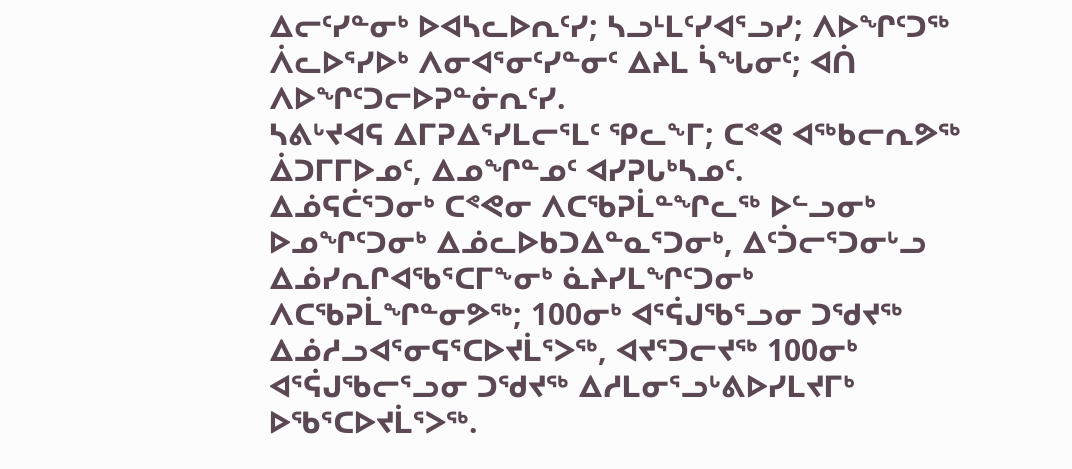ᐃᓕᑦᓯᓐᓂᒃ ᐅᐊᓴᓚᐅᕆᑦᓯ; ᓴᓗᒻᒪᑦᓯᐊᕐᓗᓯ; ᐱᐅᖏᑦᑐᖅ ᐲᓚᐅᕐᓯᐅᒃ ᐱᓂᐊᕐᓂᑦᓯᓐᓂᑦ ᐃᔨᒪ ᓵᖓᓂᑦ; ᐊᑏ ᐱᐅᖏᑦᑐᓕᐅᕈᓐᓃᕆᑦᓯ.
ᓴᕕᒡᔪᐊᕋ ᐃᒥᕈᐃᕐᓯᒪᓕᕐᒪᑦ ᕿᓚᖕᒥ; ᑕᕝᕙ ᐊᖅᑲᓕᕆᕗᖅ ᐄᑐᒥᒥᐅᓄᑦ, ᐃᓄᖏᓐᓄᑦ ᐊᓯᕈᒐᒃᓴᓄᑦ.
ᐃᓅᕋᑖᕐᑐᓂᒃ ᑕᕝᕙᓂ ᐱᑕᖃᕈᒫᓐᖏᓚᖅ ᐅᓪᓗᓂᒃ ᐅᓄᖏᑦᑐᓂᒃ ᐃᓅᓚᐅᑲᑐᐃᓐᓇᕐᑐᓂᒃ, ᐃᑦᑑᓕᕐᑐᓂᒡᓗ ᐃᓅᓯᕆᒋᐊᖃᕐᑕᒥᖕᓂᒃ ᓈᔨᓯᒪᖏᑦᑐᓂᒃ ᐱᑕᖃᕈᒫᖏᓐᓂᕗᖅ; 100ᓂᒃ ᐊᕐᕌᒍᖃᕐᓗᓂ ᑐᖁᔪᖅ ᐃᓅᓱᓗᐊᕐᓂᕋᕐᑕᐅᔪᒫᕐᐳᖅ, ᐊᔪᕐᑐᓕᔪᖅ 100ᓂᒃ ᐊᕐᕌᒍᖃᓕᕐᓗᓂ ᑐᖁᔪᖅ ᐃᓱᒪᓂᕐᓗᒡᕕᐅᓯᒪᔪᒥᒃ ᐅᖃᕐᑕᐅᔪᒫᕐᐳᖅ.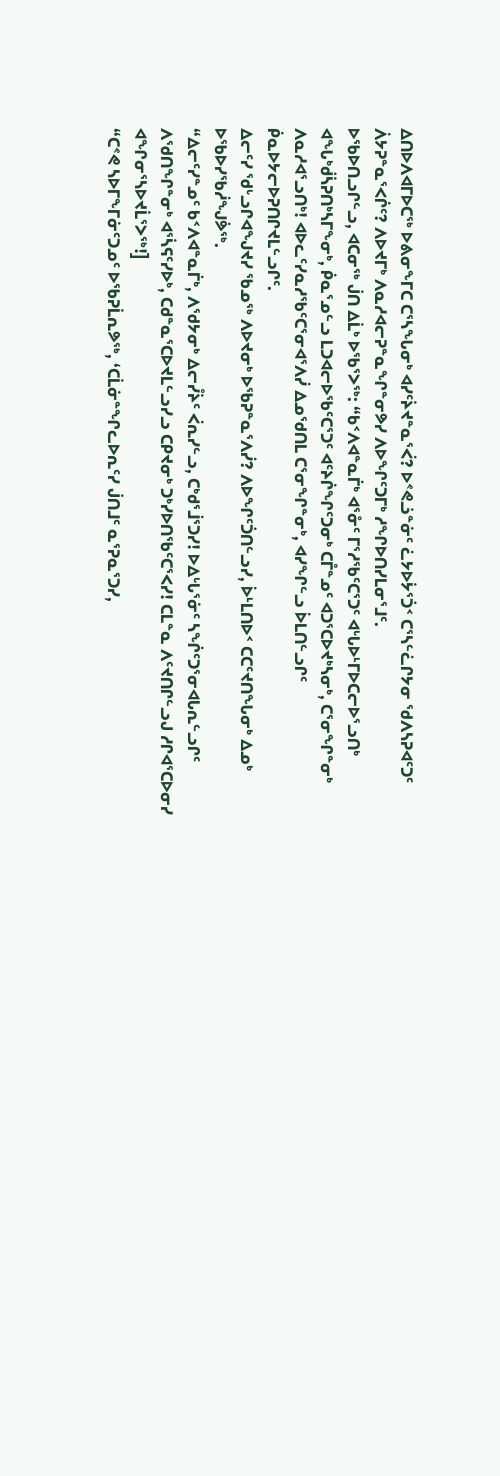ᐃᑎᐅᐱᐊᒥᐅᑕᖅ ᐅᕕᓂᖕᒥᑕ ᑕᕐᓴᖓᓂᒃ ᐊᓯᑦᔩᔪᓐᓇᕐᐹ? ᐅᕝᕙᓘᓐᓃᑦ ᓛᔭᐅᔮᕐᑑᑉ ᑕᕐᓴᓪᓛᒋᔭᓂ ᖁᐱᓴᕈᐊᑦᑐᑦ ᐲᔭᕈᓐᓇᕐᐸᒌᑦ? ᐱᐅᔪᒥᒃ ᐱᓇᓱᐊᓕᕈᓐᓇᖏᓐᓂᕗᓯ ᐱᐅᖏᑦᑐᒥᒃ ᓱᖏᐅᑎᓯᒪᓂᕐᒧᑦ.
ᐅᖃᐅᑎᓗᒋᓪᓗ, ᐊᑕᓂᖅ ᒎᑎ ᐃᒫᒃ ᐅᖃᕐᐳᖅ: “ᑲᑉᐱᐊᓐᓇᒦᒃ ᐊᕐᓁᑦ ᒥᕐᓱᖃᑦᑕᕐᑐᑦ ᐊᒡᒐᐅᒻᒥᐅᑕᓕᐅᕐᓗᑎᒃ ᐊᖓᒃᑰᓵᕈᑎᒃᓴᒥᖕᓂᒃ, ᑮᓇᕐᓄᓪᓗ ᒪᑐᐊᓕᐅᖃᑦᑕᕐᑐᑦ ᐊᑦᔨᒌᖏᑦᑐᓂᒃ ᑕᒤᓐᓄᑦ ᐊᑐᕐᑕᐅᔪᒃᓴᓂᒃ, ᑕᕐᓂᖏᓐᓂᒃ ᐱᓇᓱᐊᕐᓗᑎᒃ! ᐊᐅᓚᑦᓯᓇᓱᖃᑦᑕᕐᓂᐊᕐᐱᓰ ᐃᓄᖁᑎᒪ ᑕᕐᓂᖏᓐᓂᒃ, ᐊᓯᖏᓪᓗ ᐆᒪᑎᓪᓗᒋᑦ ᑮᓇᐅᔭᓕᐅᕈᑎᒋᔪᒪᓪᓗᒋᑦ.
ᐃᓕᑦᓯ ᖁᒡᓗᒋᐊᖑᔪᓯ ᖃᓄᖅ ᐱᐅᔪᓂᒃ ᐅᖃᕈᓐᓇᕐᐱᓰ? ᐱᐅᖏᑦᑑᑎᓪᓗᓯ, ᐆᒻᒪᑎᐅᑉ ᑕᑕᑦᔪᑎᖓᓂᒃ ᐃᓄᒃ ᐅᖃᐅᓯᖃᓲᖑᕘᖅ.
“ᐃᓕᑦᓯᓐᓄᑦ ᑲᑉᐱᐊᓐᓇᒦᒃ, ᐱᖁᔭᓂᒃ ᐃᓕᓮᔩᑦ ᐹᕆᓯᓪᓗ, ᑕᒃᑯᕐᒨᕐᑐᓯ! ᐅᐃᒡᒐᕐᓃᑦ ᓴᖐᑦᑐᕐᓂᐊᒐᕆᓪᓗᒋᑦ ᐱᖁᑎᖏᓐᓂᒃ ᐊᕐᓵᕋᑦᓯᐅᒃ, ᑕᑯᓐᓇᕐᑕᐅᔪᒪᓪᓗᓯᓗ ᑕᑭᔪᓂᒃ ᑐᒃᓯᐅᑎᖃᑦᑕᕐᐸᓯ! ᑕᒪᓐᓇ ᐱᑦᔪᑎᒋᓪᓗᒍ ᓱᒋᐊᕐᑕᐅᓂᓯ ᐊᖏᓂᕐᓴᐅᔪᒫᕐᐳᖅ!]
“ᑕᕝᕙ ᓴᐅᒥᖕᒥᓃᑦᑐᓄᑦ ᐅᖃᕈᒫᕆᕗᖅ, ‘ᑕᒫᓃᓐᖏᓚᐅᕆᑦᓯ ᒎᑎᒧᑦ ᓇᕐᕈᓇᕐᑐᓯ,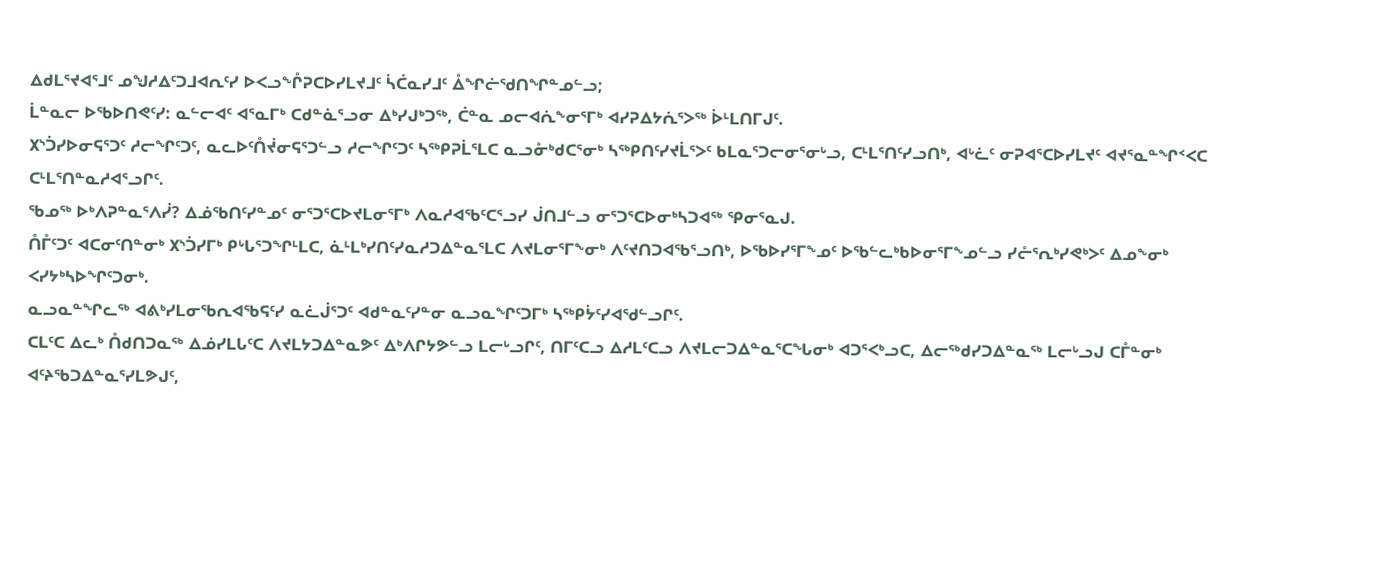ᐃᑯᒪᕐᔪᐊᕐᒧᑦ ᓄᖑᓱᐃᑦᑐᒧᐊᕆᑦᓯ ᐅᐸᓗᖕᒊᕈᑕᐅᓯᒪᔪᒧᑦ ᓵᑖᓇᓯᒧᑦ ᐂᖏᓖᖁᑎᖏᓐᓄᓪᓗ;
ᒫᓐᓇᓕ ᐅᖃᐅᑎᕙᑦᓯ: ᓇᓪᓕᐊᑦ ᐊᕐᓇᒥᒃ ᑕᑯᓐᓈᕐᓗᓂ ᐃᒃᓯᒍᒃᑐᖅ, ᑖᓐᓇ ᓄᓕᐊᕇᖕᓂᕐᒥᒃ ᐊᓯᕈᐃᔭᕇᕐᐳᖅ ᐆᒻᒪᑎᒥᒍᑦ.
᙭ᔅᑑᓯᐅᓂᕋᕐᑐᑦ ᓱᓕᖏᑦᑐᑦ, ᓇᓚᐅᑦᑍᔫᓂᕋᕐᑐᓪᓗ ᓱᓕᖏᑦᑐᑦ ᓴᖅᑭᕈᒫᕐᒪᑕ ᓇᓗᓁᒃᑯᑕᕐᓂᒃ ᓴᖅᑭᑎᑦᓯᔪᒫᕐᐳᑦ ᑲᒪᓇᕐᑐᓕᓂᕐᓂᒡᓗ, ᑕᒻᒪᕐᑎᑦᓯᓗᑎᒃ, ᐊᒡᓛᑦ ᓂᕈᐊᕐᑕᐅᓯᒪᔪᑦ ᐊᔪᕐᓇᓐᖏᑉᐸᑕ ᑕᒻᒪᕐᑎᓐᓇᓱᐊᕐᓗᒋᑦ.
ᖃᓄᖅ ᐅᒃᐱᕈᓐᓇᕐᐱᓰ? ᐃᓅᖃᑎᑦᓯᓐᓄᑦ ᓂᕐᑐᕐᑕᐅᔪᒪᓂᕐᒥᒃ ᐱᓇᓱᐊᖃᑦᑕᕐᓗᓯ ᒎᑎᒧᓪᓗ ᓂᕐᑐᕐᑕᐅᓂᒃᓴᑐᐊᖅ ᕿᓂᕐᓇᒍ.
ᑍᒤᑦᑐᑦ ᐊᑕᓂᑦᑎᓐᓂᒃ ᙭ᔅᑑᓯᒥᒃ ᑭᒡᒐᕐᑐᖏᒻᒪᑕ, ᓈᒻᒪᒃᓯᑎᑦᓯᓇᓱᑐᐃᓐᓇᕐᒪᑕ ᐱᔪᒪᓂᕐᒥᖕᓂᒃ ᐱᑦᔪᑎᑐᐊᖃᕐᓗᑎᒃ, ᐅᖃᐅᓯᕐᒥᖕᓄᑦ ᐅᖃᓪᓚᒃᑲᐅᓂᕐᒥᖕᓄᓪᓗ ᓯᓔᕐᕆᒃᓯᕙᒃᐳᑦ ᐃᓄᖕᓂᒃ ᐸᓯᔭᒃᓴᐅᖏᑦᑐᓂᒃ.
ᓇᓗᓇᓐᖏᓚᖅ ᐊᕕᒃᓯᒪᓂᖃᕆᐊᖃᕋᑦᓯ ᓇᓛᒎᕐᑐᑦ ᐊᑯᓐᓇᑦᓯᓐᓂ ᓇᓗᓇᖏᑦᑐᒥᒃ ᓴᖅᑭᔮᑦᓯᐊᖁᓪᓗᒋᑦ.
ᑕᒪᑦᑕ ᐃᓚᒃ ᑍᑯᑎᑐᓇᖅ ᐃᓅᓯᒪᒐᑦᑕ ᐱᔪᒪᔭᑐᐃᓐᓇᕗᑦ ᐃᒃᐱᒋᔭᕗᓪᓗ ᒪᓕᒡᓗᒋᑦ, ᑎᒥᑦᑕᓗ ᐃᓱᒪᑦᑕᓗ ᐱᔪᒪᓕᑐᐃᓐᓇᕐᑕᖓᓂᒃ ᐊᑐᕐᐸᒃᓗᑕ, ᐃᓕᖅᑯᓯᑐᐃᓐᓇᖅ ᒪᓕᒡᓗᒍ ᑕᒤᓐᓂᒃ ᐊᑦᔨᖃᑐᐃᓐᓇᕐᓯᒪᕗᒍᑦ,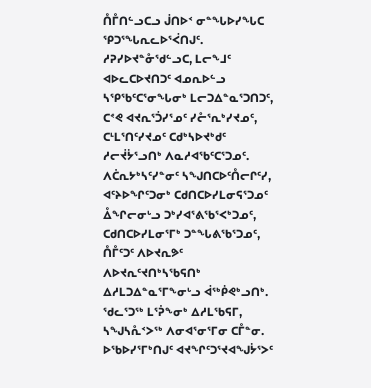ᑍᒤᑎᓪᓗᑕᓗ ᒎᑎᐅᑉ ᓂᓐᖓᐅᓯᖓᑕ ᕿᑐᕐᖓᕆᓚᐅᕐᐹᑎᒍᑦ.
ᓱᕈᓯᐅᔪᓐᓁᖁᓪᓗᑕ, ᒪᓕᖕᒧᑦ ᐊᐅᓚᑕᐅᔪᑎᑐᑦ ᐊᓄᕆᐅᓪᓗ ᓴᕿᖃᑦᑕᕐᓂᖓᓂᒃ ᒪᓕᑐᐃᓐᓇᕐᑐᑎᑐᑦ, ᑕᕝᕙ ᐊᔪᕆᕐᑑᓯᕐᓄᑦ ᓯᓔᕐᕆᒃᓯᔪᓄᑦ, ᑕᒻᒪᕐᑎᑦᓯᔪᓄᑦ ᑕᑯᒃᓴᐅᔪᒃᑯᑦ ᓱᓕᔫᔮᕐᓗᑎᒃ ᐱᓇᓱᐊᖃᑦᑕᕐᑐᓄᑦ.
ᐱᑖᕆᔭᒃᓴᑦᓯᓐᓂᑦ ᓴᖑᑎᑕᐅᑦᑍᓕᒋᑦᓯ, ᐊᑦᔨᐅᖏᑦᑐᓂᒃ ᑕᑯᑎᑕᐅᓯᒪᓂᕋᕐᑐᓄᑦ ᐂᖏᓕᓂᒡᓗ ᑐᒃᓯᐊᕐᕕᖃᕐᐸᒃᑐᓄᑦ, ᑕᑯᑎᑕᐅᓯᒪᓂᕐᒥᒃ ᑐᓐᖓᕕᖃᕐᑐᓄᑦ, ᑍᒤᑦᑐᑦ ᐱᐅᔪᕆᕗᑦ ᐱᐅᔪᕆᑦᔪᑎᒃᓴᖃᕋᑎᒃ ᐃᓱᒪᑐᐃᓐᓇᕐᒥᖕᓂᒡᓗ ᐋᖅᑮᕙᒃᓗᑎᒃ.
ᖁᓚᕐᑐᖅ ᒪᕐᕉᖕᓂᒃ ᐃᓱᒪᖃᕋᒥ, ᓴᖑᓴᕅᑉᐳᖅ ᐱᓂᐊᕐᓂᕐᒥᓂ ᑕᒤᓐᓂ.
ᐅᖃᐅᓯᕐᒥᒃᑎᒍᑦ ᐊᔪᖏᑦᑐᕐᔪᐊᖑᔮᕐᐳᑦ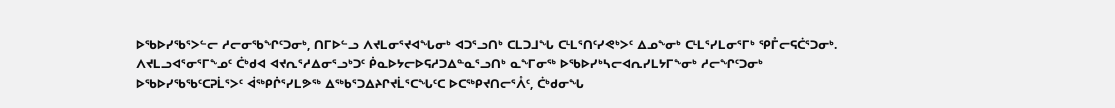ᐅᖃᐅᓯᖃᕐᐳᓪᓕ ᓱᓕᓂᖃᖏᑦᑐᓂᒃ, ᑎᒥᐅᓪᓗ ᐱᔪᒪᓂᕐᔪᐊᖓᓂᒃ ᐊᑐᕐᓗᑎᒃ ᑕᒪᑐᒧᖓ ᑕᒻᒪᕐᑎᑦᓯᕙᒃᐳᑦ ᐃᓄᖕᓂᒃ ᑕᒻᒪᕐᓯᒪᓂᕐᒥᒃ ᕿᒤᓕᕋᑖᕐᑐᓂᒃ.
ᐱᔪᒪᓗᐊᕐᓂᕐᒥᖕᓄᑦ ᑖᒃᑯᐊ ᐊᔪᕆᕐᓱᐃᓂᕐᓗᒃᑐᑦ ᑮᓇᐅᔭᓕᐅᕋᓱᑐᐃᓐᓇᕐᓗᑎᒃ ᓇᖕᒥᓂᖅ ᐅᖃᐅᓯᒃᓴᓕᐊᕆᓯᒪᔭᒥᖕᓂᒃ ᓱᓕᖏᑦᑐᓂᒃ ᐅᖃᐅᓯᖃᖃᑦᑕᕈᒫᕐᐳᑦ ᐋᖅᑭᒌᕐᓯᒪᕗᖅ ᐃᖅᑲᕐᑐᐃᔨᒋᔪᒫᕐᑕᖓᑦᑕ ᐅᑕᖅᑭᔪᑎᓕᕐᐰᑦ, ᑖᒃᑯᓂᖓ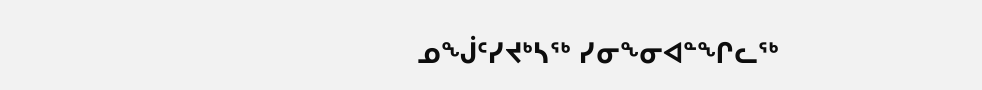ᓄᖒᑦᓯᔪᒃᓴᖅ ᓯᓂᖕᓂᐊᓐᖏᓚᖅ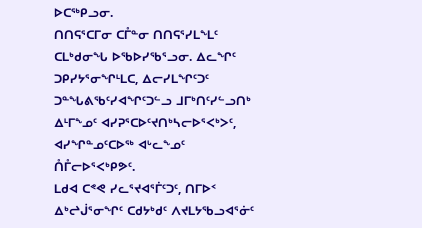ᐅᑕᖅᑭᓗᓂ.
ᑎᑎᕋᕐᑕᒥᓂ ᑕᒤᓐᓂ ᑎᑎᕋᕐᓯᒪᖕᒪᑦ ᑕᒪᒃᑯᓂᖓ ᐅᖃᐅᓯᖃᕐᓗᓂ. ᐃᓚᖏᑦ ᑐᑭᓯᔭᕐᓂᖏᒻᒪᑕ, ᐃᓕᓯᒪᖏᑦᑐᑦ ᑐᓐᖓᕕᖃᑦᓯᐊᖏᑦᑐᓪᓗ ᒧᒥᒃᑎᑦᓯᓪᓗᑎᒃ ᐃᒻᒥᖕᓄᑦ ᐊᓯᕈᕐᑕᐅᑦᔪᑎᒃᓴᓕᐅᕐᐸᒃᐳᑦ, ᐊᓯᖏᓐᓄᑦᑕᐅᖅ ᐊᒡᓚᖕᓄᑦ ᑍᒤᓕᐅᕐᐸᒃᑭᕗᑦ.
ᒪᑯᐊ ᑕᕝᕙ ᓯᓚᕐᔪᐊᕐᒦᑦᑐᑦ, ᑎᒥᐅᑉ ᐃᒃᖠᒎᕐᓂᖏᑦ ᑕᑯᔭᒃᑯᑦ ᐱᔪᒪᔭᖃᓗᐊᕐᓃᑦ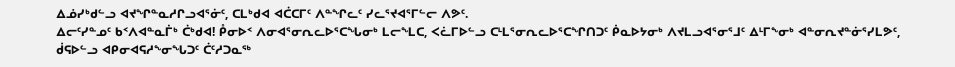ᐃᓅᓯᒃᑯᓪᓗ ᐊᔪᖏᓐᓇᓱᒋᓗᐊᕐᓃᑦ, ᑕᒪᒃᑯᐊ ᐊᑖᑕᒥᑦ ᐱᓐᖏᓚᑦ ᓯᓚᕐᔪᐊᕐᒥᓪᓕ ᐱᕗᑦ.
ᐃᓕᑦᓯᓐᓄᑦ ᑲᑉᐱᐊᓐᓇᒦᒃ ᑖᒃᑯᐊ! ᑬᓂᐅᑉ ᐱᓂᐊᕐᓂᕆᓚᐅᕐᑕᖓᓂᒃ ᒪᓕᖕᒪᑕ, ᐸᓛᒥᐅᓪᓗ ᑕᒻᒪᕐᓂᕆᓚᐅᕐᑕᖏᑎᑐᑦ ᑮᓇᐅᔭᓂᒃ ᐱᔪᒪᓗᐊᕐᓂᕐᒧᑦ ᐃᒻᒥᖕᓂᒃ ᐊᓐᓂᕆᔪᓐᓃᕐᓯᒪᕗᑦ, ᑰᕋᐅᓪᓗ ᐊᑭᓂᐊᕋᓱᖕᓂᖓᑐᑦ ᑖᑦᓱᑐᓇᖅ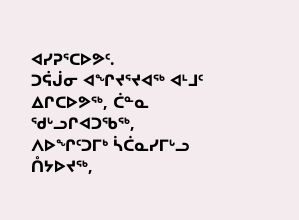ᐊᓯᕈᕐᑕᐅᕗᑦ.
ᑐᕌᒎᓂ ᐊᖏᔪᕐᔪᐊᖅ ᐊᒻᒧᑦ ᐃᒋᑕᐅᕗᖅ, ᑖᓐᓇ ᖁᒡᓗᒋᐊᑐᖃᖅ, ᐱᐅᖏᑦᑐᒥᒃ ᓵᑖᓇᓯᒥᒡᓗ ᑍᔭᐅᔪᖅ,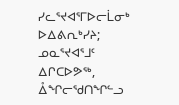ᓯᓚᕐᔪᐊᕐᒥᐅᓕᒫᓂᒃ ᐅᐃᕕᕆᒃᓯᔨ; ᓄᓇᕐᔪᐊᕐᒧᑦ ᐃᒋᑕᐅᕗᖅ, ᐂᖏᓕᖁᑎᖏᓪᓗ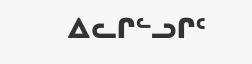ᐃᓚᒋᓪᓗᒋᑦ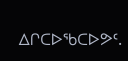ᐃᒋᑕᐅᖃᑕᐅᕗᑦ.